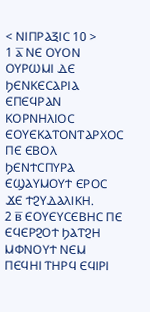< ⲚⲒⲠⲢⲀⲜⲒⲤ 10 >
1 ⲁ̅ ⲚⲈ ⲞⲨⲞⲚ ⲞⲨⲢⲰⲘⲒ ⲆⲈ ϦⲈⲚⲔⲈⲤⲀⲢⲒⲀ ⲈⲠⲈϤⲢⲀⲚ ⲔⲞⲢⲚⲎⲖⲒⲞⲤ ⲈⲞⲨⲈⲔⲀⲦⲞⲚⲦⲀⲢⲬⲞⲤ ⲠⲈ ⲈⲂⲞⲖ ϦⲈⲚϮⲤⲠⲨⲢⲀ ⲈϢⲀⲨⲘⲞⲨϮ ⲈⲢⲞⲤ ϪⲈ ϮϨⲨⲆⲀⲖⲒⲔⲎ.
2 ⲃ̅ ⲈⲞⲨⲈⲨⲤⲈⲂⲎⲤ ⲠⲈ ⲈϤⲈⲢϨⲞϮ ϦⲀⲦϨⲎ ⲘⲪⲚⲞⲨϮ ⲚⲈⲘ ⲠⲈϤⲎⲒ ⲦⲎⲢϤ ⲈϤⲒⲢⲒ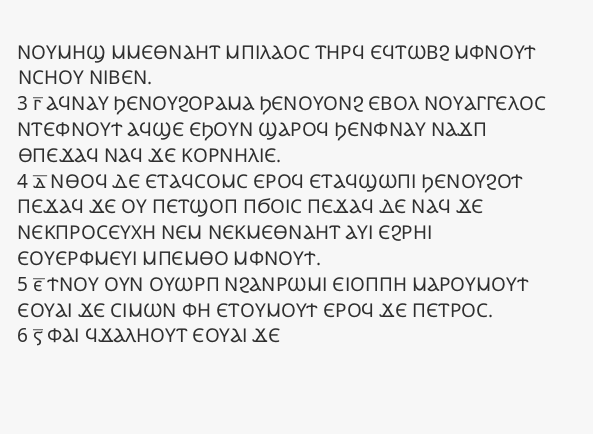ⲚⲞⲨⲘⲎϢ ⲘⲘⲈⲐⲚⲀⲎⲦ ⲘⲠⲒⲖⲀⲞⲤ ⲦⲎⲢϤ ⲈϤⲦⲰⲂϨ ⲘⲪⲚⲞⲨϮ ⲚⲤⲎⲞⲨ ⲚⲒⲂⲈⲚ.
3 ⲅ̅ ⲀϤⲚⲀⲨ ϦⲈⲚⲞⲨϨⲞⲢⲀⲘⲀ ϦⲈⲚⲞⲨⲞⲚϨ ⲈⲂⲞⲖ ⲚⲞⲨⲀⲄⲄⲈⲖⲞⲤ ⲚⲦⲈⲪⲚⲞⲨϮ ⲀϤϢⲈ ⲈϦⲞⲨⲚ ϢⲀⲢⲞϤ ϦⲈⲚⲪⲚⲀⲨ ⲚⲀϪⲠ ⲐⲠⲈϪⲀϤ ⲚⲀϤ ϪⲈ ⲔⲞⲢⲚⲎⲖⲒⲈ.
4 ⲇ̅ ⲚⲐⲞϤ ⲆⲈ ⲈⲦⲀϤⲤⲞⲘⲤ ⲈⲢⲞϤ ⲈⲦⲀϤϢⲰⲠⲒ ϦⲈⲚⲞⲨϨⲞϮ ⲠⲈϪⲀϤ ϪⲈ ⲞⲨ ⲠⲈⲦϢⲞⲠ ⲠϬⲞⲒⲤ ⲠⲈϪⲀϤ ⲆⲈ ⲚⲀϤ ϪⲈ ⲚⲈⲔⲠⲢⲞⲤⲈⲨⲬⲎ ⲚⲈⲘ ⲚⲈⲔⲘⲈⲐⲚⲀⲎⲦ ⲀⲨⲒ ⲈϨⲢⲎⲒ ⲈⲞⲨⲈⲢⲪⲘⲈⲨⲒ ⲘⲠⲈⲘⲐⲞ ⲘⲪⲚⲞⲨϮ.
5 ⲉ̅ ϮⲚⲞⲨ ⲞⲨⲚ ⲞⲨⲰⲢⲠ ⲚϨⲀⲚⲢⲰⲘⲒ ⲈⲒⲞⲠⲠⲎ ⲘⲀⲢⲞⲨⲘⲞⲨϮ ⲈⲞⲨⲀⲒ ϪⲈ ⲤⲒⲘⲰⲚ ⲪⲎ ⲈⲦⲞⲨⲘⲞⲨϮ ⲈⲢⲞϤ ϪⲈ ⲠⲈⲦⲢⲞⲤ.
6 ⲋ̅ ⲪⲀⲒ ϤϪⲀⲖⲎⲞⲨⲦ ⲈⲞⲨⲀⲒ ϪⲈ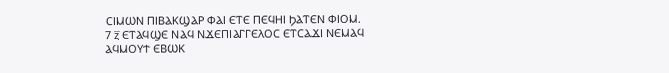ⲤⲒⲘⲰⲚ ⲠⲒⲂⲀⲔϢⲀⲢ ⲪⲀⲒ ⲈⲦⲈ ⲠⲈϤⲎⲒ ϦⲀⲦⲈⲚ ⲪⲒⲞⲘ.
7 ⲍ̅ ⲈⲦⲀϤϢⲈ ⲚⲀϤ ⲚϪⲈⲠⲒⲀⲄⲄⲈⲖⲞⲤ ⲈⲦⲤⲀϪⲒ ⲚⲈⲘⲀϤ ⲀϤⲘⲞⲨϮ ⲈⲂⲰⲔ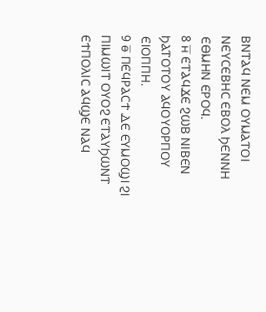ⲂⲚⲦⲀϤ ⲚⲈⲘ ⲞⲨⲘⲀⲦⲞⲒ ⲚⲈⲨⲤⲈⲂⲎⲤ ⲈⲂⲞⲖ ϦⲈⲚⲚⲎ ⲈⲐⲘⲎⲚ ⲈⲢⲞϤ.
8 ⲏ̅ ⲈⲦⲀϤϪⲈ ϨⲰⲂ ⲚⲒⲂⲈⲚ ϦⲀⲦⲞⲦⲞⲨ ⲀϤⲞⲨⲞⲢⲠⲞⲨ ⲈⲒⲞⲠⲠⲎ.
9 ⲑ̅ ⲠⲈϤⲢⲀⲤϮ ⲆⲈ ⲈⲨⲘⲞϢⲒ ϨⲒ ⲠⲒⲘⲰⲒⲦ ⲞⲨⲞϨ ⲈⲦⲀⲨϦⲰⲚⲦ ⲈϮⲠⲞⲖⲒⲤ ⲀϤϢⲈ ⲚⲀϤ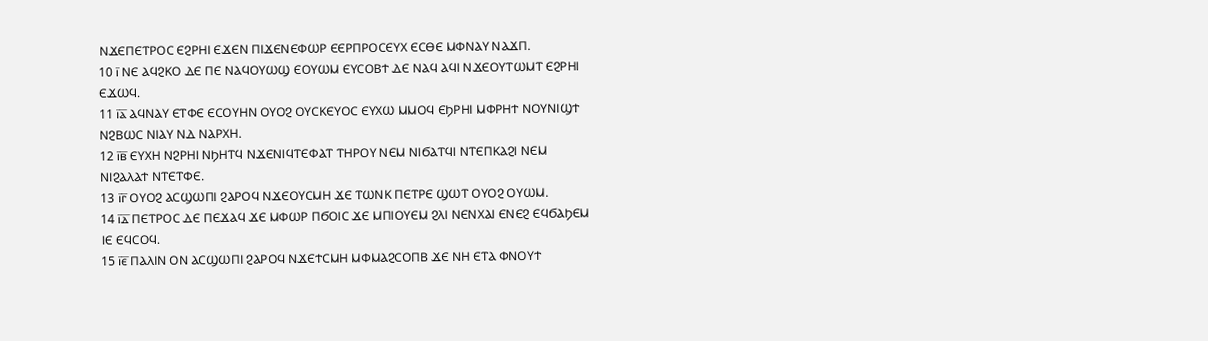ⲚϪⲈⲠⲈⲦⲢⲞⲤ ⲈϨⲢⲎⲒ ⲈϪⲈⲚ ⲠⲒϪⲈⲚⲈⲪⲰⲢ ⲈⲈⲢⲠⲢⲞⲤⲈⲨⲬ ⲈⲤⲐⲈ ⲘⲪⲚⲀⲨ ⲚⲀϪⲠ.
10 ⲓ̅ ⲚⲈ ⲀϤϨⲔⲞ ⲆⲈ ⲠⲈ ⲚⲀϤⲞⲨⲰϢ ⲈⲞⲨⲰⲘ ⲈⲨⲤⲞⲂϮ ⲆⲈ ⲚⲀϤ ⲀϤⲒ ⲚϪⲈⲞⲨⲦⲰⲘⲦ ⲈϨⲢⲎⲒ ⲈϪⲰϤ.
11 ⲓ̅ⲁ̅ ⲀϤⲚⲀⲨ ⲈⲦⲪⲈ ⲈⲤⲞⲨⲎⲚ ⲞⲨⲞϨ ⲞⲨⲤⲔⲈⲨⲞⲤ ⲈⲨⲬⲰ ⲘⲘⲞϤ ⲈϦⲢⲎⲒ ⲘⲪⲢⲎϮ ⲚⲞⲨⲚⲒϢϮ ⲚϨⲂⲰⲤ ⲚⲒⲀⲨ ⲚⲆ ⲚⲀⲢⲬⲎ.
12 ⲓ̅ⲃ̅ ⲈⲨⲬⲎ ⲚϨⲢⲎⲒ ⲚϦⲎⲦϤ ⲚϪⲈⲚⲒϤⲦⲈⲪⲀⲦ ⲦⲎⲢⲞⲨ ⲚⲈⲘ ⲚⲒϬⲀⲦϤⲒ ⲚⲦⲈⲠⲔⲀϨⲒ ⲚⲈⲘ ⲚⲒϨⲀⲖⲀϮ ⲚⲦⲈⲦⲪⲈ.
13 ⲓ̅ⲅ̅ ⲞⲨⲞϨ ⲀⲤϢⲰⲠⲒ ϨⲀⲢⲞϤ ⲚϪⲈⲞⲨⲤⲘⲎ ϪⲈ ⲦⲰⲚⲔ ⲠⲈⲦⲢⲈ ϢⲰⲦ ⲞⲨⲞϨ ⲞⲨⲰⲘ.
14 ⲓ̅ⲇ̅ ⲠⲈⲦⲢⲞⲤ ⲆⲈ ⲠⲈϪⲀϤ ϪⲈ ⲘⲪⲰⲢ ⲠϬⲞⲒⲤ ϪⲈ ⲘⲠⲒⲞⲨⲈⲘ ϨⲖⲒ ⲚⲈⲚⲬⲀⲒ ⲈⲚⲈϨ ⲈϤϬⲀϦⲈⲘ ⲒⲈ ⲈϤⲤⲞϤ.
15 ⲓ̅ⲉ̅ ⲠⲀⲖⲒⲚ ⲞⲚ ⲀⲤϢⲰⲠⲒ ϨⲀⲢⲞϤ ⲚϪⲈϮⲤⲘⲎ ⲘⲪⲘⲀϨⲤⲞⲠⲂ ϪⲈ ⲚⲎ ⲈⲦⲀ ⲪⲚⲞⲨϮ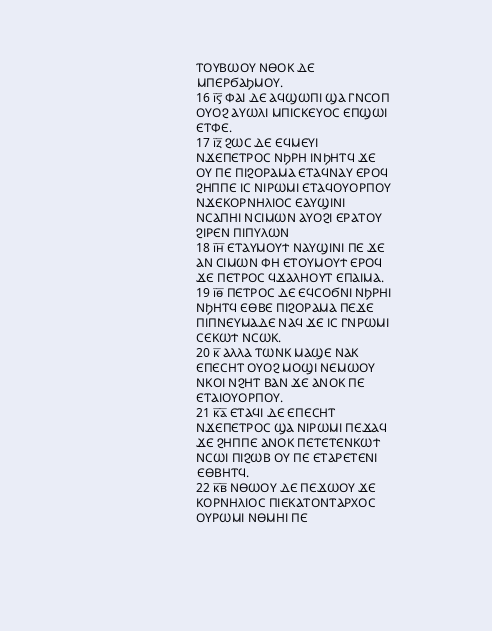ⲦⲞⲨⲂⲰⲞⲨ ⲚⲐⲞⲔ ⲆⲈ ⲘⲠⲈⲢϬⲀϦⲘⲞⲨ.
16 ⲓ̅ⲋ̅ ⲪⲀⲒ ⲆⲈ ⲀϤϢⲰⲠⲒ ϢⲀ ⲄⲚⲤⲞⲠ ⲞⲨⲞϨ ⲀⲨⲰⲖⲒ ⲘⲠⲒⲤⲔⲈⲨⲞⲤ ⲈⲠϢⲰⲒ ⲈⲦⲪⲈ.
17 ⲓ̅ⲍ̅ ϨⲰⲤ ⲆⲈ ⲈϤⲘⲈⲨⲒ ⲚϪⲈⲠⲈⲦⲢⲞⲤ ⲚϦⲢⲎ ⲒⲚϦⲎⲦϤ ϪⲈ ⲞⲨ ⲠⲈ ⲠⲒϨⲞⲢⲀⲘⲀ ⲈⲦⲀϤⲚⲀⲨ ⲈⲢⲞϤ ϨⲎⲠⲠⲈ ⲒⲤ ⲚⲒⲢⲰⲘⲒ ⲈⲦⲀϤⲞⲨⲞⲢⲠⲞⲨ ⲚϪⲈⲔⲞⲢⲚⲎⲖⲒⲞⲤ ⲈⲀⲨϢⲒⲚⲒ ⲚⲤⲀⲠⲎⲒ ⲚⲤⲒⲘⲰⲚ ⲀⲨⲞϨⲒ ⲈⲢⲀⲦⲞⲨ ϨⲒⲢⲈⲚ ⲠⲒⲠⲨⲖⲰⲚ
18 ⲓ̅ⲏ̅ ⲈⲦⲀⲨⲘⲞⲨϮ ⲚⲀⲨϢⲒⲚⲒ ⲠⲈ ϪⲈ ⲀⲚ ⲤⲒⲘⲰⲚ ⲪⲎ ⲈⲦⲞⲨⲘⲞⲨϮ ⲈⲢⲞϤ ϪⲈ ⲠⲈⲦⲢⲞⲤ ϤϪⲀⲖⲎⲞⲨⲦ ⲈⲠⲀⲒⲘⲀ.
19 ⲓ̅ⲑ̅ ⲠⲈⲦⲢⲞⲤ ⲆⲈ ⲈϤⲤⲞϬⲚⲒ ⲚϦⲢⲎⲒ ⲚϦⲎⲦϤ ⲈⲐⲂⲈ ⲠⲒϨⲞⲢⲀⲘⲀ ⲠⲈϪⲈ ⲠⲒⲠⲚⲈⲨⲘⲀⲆⲈ ⲚⲀϤ ϪⲈ ⲒⲤ ⲄⲚⲢⲰⲘⲒ ⲤⲈⲔⲰϮ ⲚⲤⲰⲔ.
20 ⲕ̅ ⲀⲖⲖⲀ ⲦⲰⲚⲔ ⲘⲀϢⲈ ⲚⲀⲔ ⲈⲠⲈⲤⲎⲦ ⲞⲨⲞϨ ⲘⲞϢⲒ ⲚⲈⲘⲰⲞⲨ ⲚⲔⲞⲒ ⲚϨⲎⲦ ⲂⲀⲚ ϪⲈ ⲀⲚⲞⲔ ⲠⲈ ⲈⲦⲀⲒⲞⲨⲞⲢⲠⲞⲨ.
21 ⲕ̅ⲁ̅ ⲈⲦⲀϤⲒ ⲆⲈ ⲈⲠⲈⲤⲎⲦ ⲚϪⲈⲠⲈⲦⲢⲞⲤ ϢⲀ ⲚⲒⲢⲰⲘⲒ ⲠⲈϪⲀϤ ϪⲈ ϨⲎⲠⲠⲈ ⲀⲚⲞⲔ ⲠⲈⲦⲈⲦⲈⲚⲔⲰϮ ⲚⲤⲰⲒ ⲠⲒϨⲰⲂ ⲞⲨ ⲠⲈ ⲈⲦⲀⲢⲈⲦⲈⲚⲒ ⲈⲐⲂⲎⲦϤ.
22 ⲕ̅ⲃ̅ ⲚⲐⲰⲞⲨ ⲆⲈ ⲠⲈϪⲰⲞⲨ ϪⲈ ⲔⲞⲢⲚⲎⲖⲒⲞⲤ ⲠⲒⲈⲔⲀⲦⲞⲚⲦⲀⲢⲬⲞⲤ ⲞⲨⲢⲰⲘⲒ ⲚⲐⲘⲎⲒ ⲠⲈ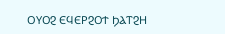ⲞⲨⲞϨ ⲈϤⲈⲢϨⲞϮ ϦⲀⲦϨⲎ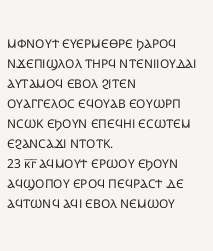ⲘⲪⲚⲞⲨϮ ⲈⲨⲈⲢⲘⲈⲐⲢⲈ ϦⲀⲢⲞϤ ⲚϪⲈⲠⲒϢⲖⲞⲖ ⲦⲎⲢϤ ⲚⲦⲈⲚⲒⲒⲞⲨⲆⲀⲒ ⲀⲨⲦⲀⲘⲞϤ ⲈⲂⲞⲖ ϨⲒⲦⲈⲚ ⲞⲨⲀⲄⲄⲈⲖⲞⲤ ⲈϤⲞⲨⲀⲂ ⲈⲞⲨⲰⲢⲠ ⲚⲤⲰⲔ ⲈϦⲞⲨⲚ ⲈⲠⲈϤⲎⲒ ⲈⲤⲰⲦⲈⲘ ⲈϨⲀⲚⲤⲀϪⲒ ⲚⲦⲞⲦⲔ.
23 ⲕ̅ⲅ̅ ⲀϤⲘⲞⲨϮ ⲈⲢⲰⲞⲨ ⲈϦⲞⲨⲚ ⲀϤϢⲞⲠⲞⲨ ⲈⲢⲞϤ ⲠⲈϤⲢⲀⲤϮ ⲆⲈ ⲀϤⲦⲰⲚϤ ⲀϤⲒ ⲈⲂⲞⲖ ⲚⲈⲘⲰⲞⲨ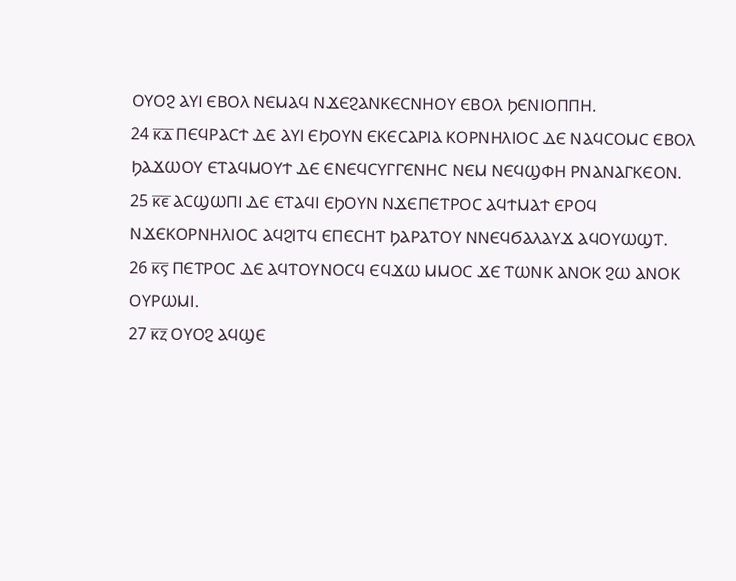ⲞⲨⲞϨ ⲀⲨⲒ ⲈⲂⲞⲖ ⲚⲈⲘⲀϤ ⲚϪⲈϨⲀⲚⲔⲈⲤⲚⲎⲞⲨ ⲈⲂⲞⲖ ϦⲈⲚⲒⲞⲠⲠⲎ.
24 ⲕ̅ⲇ̅ ⲠⲈϤⲢⲀⲤϮ ⲆⲈ ⲀⲨⲒ ⲈϦⲞⲨⲚ ⲈⲔⲈⲤⲀⲢⲒⲀ ⲔⲞⲢⲚⲎⲖⲒⲞⲤ ⲆⲈ ⲚⲀϤⲤⲞⲘⲤ ⲈⲂⲞⲖ ϦⲀϪⲰⲞⲨ ⲈⲦⲀϤⲘⲞⲨϮ ⲆⲈ ⲈⲚⲈϤⲤⲨⲄⲄⲈⲚⲎⲤ ⲚⲈⲘ ⲚⲈϤϢⲪⲎ ⲢⲚⲀⲚⲀⲄⲔⲈⲞⲚ.
25 ⲕ̅ⲉ̅ ⲀⲤϢⲰⲠⲒ ⲆⲈ ⲈⲦⲀϤⲒ ⲈϦⲞⲨⲚ ⲚϪⲈⲠⲈⲦⲢⲞⲤ ⲀϤϮⲘⲀϮ ⲈⲢⲞϤ ⲚϪⲈⲔⲞⲢⲚⲎⲖⲒⲞⲤ ⲀϤϨⲒⲦϤ ⲈⲠⲈⲤⲎⲦ ϦⲀⲢⲀⲦⲞⲨ ⲚⲚⲈϤϬⲀⲖⲀⲨϪ ⲀϤⲞⲨⲰϢⲦ.
26 ⲕ̅ⲋ̅ ⲠⲈⲦⲢⲞⲤ ⲆⲈ ⲀϤⲦⲞⲨⲚⲞⲤϤ ⲈϤϪⲰ ⲘⲘⲞⲤ ϪⲈ ⲦⲰⲚⲔ ⲀⲚⲞⲔ ϨⲰ ⲀⲚⲞⲔ ⲞⲨⲢⲰⲘⲒ.
27 ⲕ̅ⲍ̅ ⲞⲨⲞϨ ⲀϤϢⲈ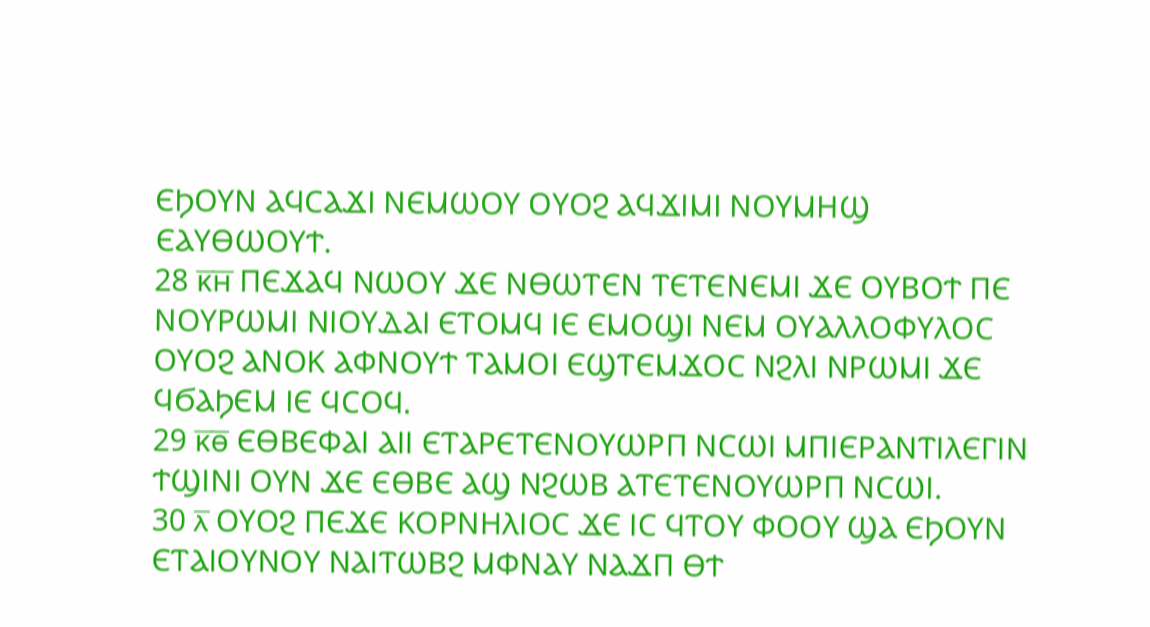ⲈϦⲞⲨⲚ ⲀϤⲤⲀϪⲒ ⲚⲈⲘⲰⲞⲨ ⲞⲨⲞϨ ⲀϤϪⲒⲘⲒ ⲚⲞⲨⲘⲎϢ ⲈⲀⲨⲐⲰⲞⲨϮ.
28 ⲕ̅ⲏ̅ ⲠⲈϪⲀϤ ⲚⲰⲞⲨ ϪⲈ ⲚⲐⲰⲦⲈⲚ ⲦⲈⲦⲈⲚⲈⲘⲒ ϪⲈ ⲞⲨⲂⲞϮ ⲠⲈ ⲚⲞⲨⲢⲰⲘⲒ ⲚⲒⲞⲨⲆⲀⲒ ⲈⲦⲞⲘϤ ⲒⲈ ⲈⲘⲞϢⲒ ⲚⲈⲘ ⲞⲨⲀⲖⲖⲞⲪⲨⲖⲞⲤ ⲞⲨⲞϨ ⲀⲚⲞⲔ ⲀⲪⲚⲞⲨϮ ⲦⲀⲘⲞⲒ ⲈϢⲦⲈⲘϪⲞⲤ ⲚϨⲖⲒ ⲚⲢⲰⲘⲒ ϪⲈ ϤϬⲀϦⲈⲘ ⲒⲈ ϤⲤⲞϤ.
29 ⲕ̅ⲑ̅ ⲈⲐⲂⲈⲪⲀⲒ ⲀⲒⲒ ⲈⲦⲀⲢⲈⲦⲈⲚⲞⲨⲰⲢⲠ ⲚⲤⲰⲒ ⲘⲠⲒⲈⲢⲀⲚⲦⲒⲖⲈⲄⲒⲚ ϮϢⲒⲚⲒ ⲞⲨⲚ ϪⲈ ⲈⲐⲂⲈ ⲀϢ ⲚϨⲰⲂ ⲀⲦⲈⲦⲈⲚⲞⲨⲰⲢⲠ ⲚⲤⲰⲒ.
30 ⲗ̅ ⲞⲨⲞϨ ⲠⲈϪⲈ ⲔⲞⲢⲚⲎⲖⲒⲞⲤ ϪⲈ ⲒⲤ ϤⲦⲞⲨ ⲪⲞⲞⲨ ϢⲀ ⲈϦⲞⲨⲚ ⲈⲦⲀⲒⲞⲨⲚⲞⲨ ⲚⲀⲒⲦⲰⲂϨ ⲘⲪⲚⲀⲨ ⲚⲀϪⲠ ⲐϮ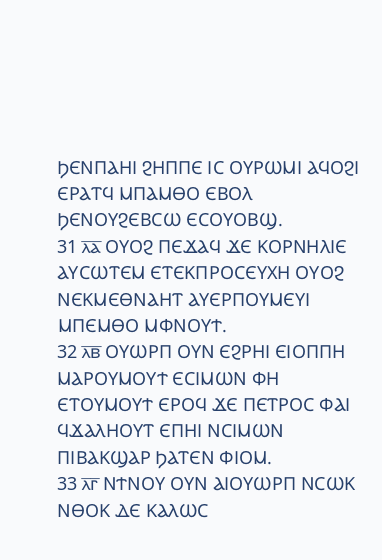ϦⲈⲚⲠⲀⲎⲒ ϨⲎⲠⲠⲈ ⲒⲤ ⲞⲨⲢⲰⲘⲒ ⲀϤⲞϨⲒ ⲈⲢⲀⲦϤ ⲘⲠⲀⲘⲐⲞ ⲈⲂⲞⲖ ϦⲈⲚⲞⲨϨⲈⲂⲤⲰ ⲈⲤⲞⲨⲞⲂϢ.
31 ⲗ̅ⲁ̅ ⲞⲨⲞϨ ⲠⲈϪⲀϤ ϪⲈ ⲔⲞⲢⲚⲎⲖⲒⲈ ⲀⲨⲤⲰⲦⲈⲘ ⲈⲦⲈⲔⲠⲢⲞⲤⲈⲨⲬⲎ ⲞⲨⲞϨ ⲚⲈⲔⲘⲈⲐⲚⲀⲎⲦ ⲀⲨⲈⲢⲠⲞⲨⲘⲈⲨⲒ ⲘⲠⲈⲘⲐⲞ ⲘⲪⲚⲞⲨϮ.
32 ⲗ̅ⲃ̅ ⲞⲨⲰⲢⲠ ⲞⲨⲚ ⲈϨⲢⲎⲒ ⲈⲒⲞⲠⲠⲎ ⲘⲀⲢⲞⲨⲘⲞⲨϮ ⲈⲤⲒⲘⲰⲚ ⲪⲎ ⲈⲦⲞⲨⲘⲞⲨϮ ⲈⲢⲞϤ ϪⲈ ⲠⲈⲦⲢⲞⲤ ⲪⲀⲒ ϤϪⲀⲖⲎⲞⲨⲦ ⲈⲠⲎⲒ ⲚⲤⲒⲘⲰⲚ ⲠⲒⲂⲀⲔϢⲀⲢ ϦⲀⲦⲈⲚ ⲪⲒⲞⲘ.
33 ⲗ̅ⲅ̅ ⲚϮⲚⲞⲨ ⲞⲨⲚ ⲀⲒⲞⲨⲰⲢⲠ ⲚⲤⲰⲔ ⲚⲐⲞⲔ ⲆⲈ ⲔⲀⲖⲰⲤ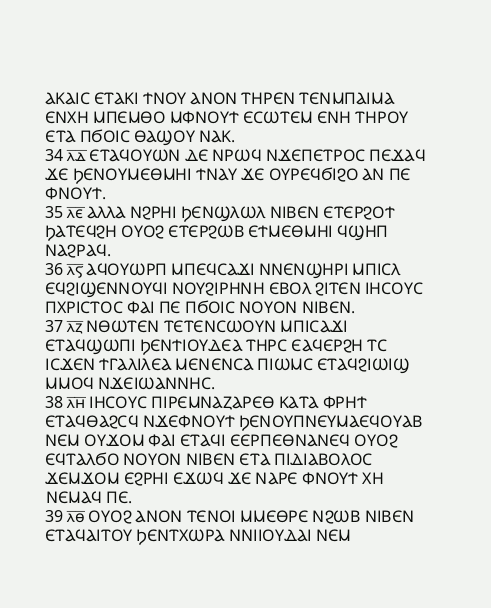ⲀⲔⲀⲒⲤ ⲈⲦⲀⲔⲒ ϮⲚⲞⲨ ⲀⲚⲞⲚ ⲦⲎⲢⲈⲚ ⲦⲈⲚⲘⲠⲀⲒⲘⲀ ⲈⲚⲬⲎ ⲘⲠⲈⲘⲐⲞ ⲘⲪⲚⲞⲨϮ ⲈⲤⲰⲦⲈⲘ ⲈⲚⲎ ⲦⲎⲢⲞⲨ ⲈⲦⲀ ⲠϬⲞⲒⲤ ⲐⲀϢⲞⲨ ⲚⲀⲔ.
34 ⲗ̅ⲇ̅ ⲈⲦⲀϤⲞⲨⲰⲚ ⲆⲈ ⲚⲢⲰϤ ⲚϪⲈⲠⲈⲦⲢⲞⲤ ⲠⲈϪⲀϤ ϪⲈ ϦⲈⲚⲞⲨⲘⲈⲐⲘⲎⲒ ϮⲚⲀⲨ ϪⲈ ⲞⲨⲢⲈϤϬⲒϨⲞ ⲀⲚ ⲠⲈ ⲪⲚⲞⲨϮ.
35 ⲗ̅ⲉ̅ ⲀⲖⲖⲀ ⲚϨⲢⲎⲒ ϦⲈⲚϢⲖⲰⲖ ⲚⲒⲂⲈⲚ ⲈⲦⲈⲢϨⲞϮ ϦⲀⲦⲈϤϨⲎ ⲞⲨⲞϨ ⲈⲦⲈⲢϨⲰⲂ ⲈϮⲘⲈⲐⲘⲎⲒ ϤϢⲎⲠ ⲚⲀϨⲢⲀϤ.
36 ⲗ̅ⲋ̅ ⲀϤⲞⲨⲰⲢⲠ ⲘⲠⲈϤⲤⲀϪⲒ ⲚⲚⲈⲚϢⲎⲢⲒ ⲘⲠⲒⲤⲖ ⲈϤϨⲒϢⲈⲚⲚⲞⲨϤⲒ ⲚⲞⲨϨⲒⲢⲎⲚⲎ ⲈⲂⲞⲖ ϨⲒⲦⲈⲚ ⲒⲎⲤⲞⲨⲤ ⲠⲬⲢⲒⲤⲦⲞⲤ ⲪⲀⲒ ⲠⲈ ⲠϬⲞⲒⲤ ⲚⲞⲨⲞⲚ ⲚⲒⲂⲈⲚ.
37 ⲗ̅ⲍ̅ ⲚⲐⲰⲦⲈⲚ ⲦⲈⲦⲈⲚⲤⲰⲞⲨⲚ ⲘⲠⲒⲤⲀϪⲒ ⲈⲦⲀϤϢⲰⲠⲒ ϦⲈⲚϮⲒⲞⲨⲆⲈⲀ ⲦⲎⲢⲤ ⲈⲀϤⲈⲢϨⲎ ⲦⲤ ⲒⲤϪⲈⲚ ϮⲄⲀⲖⲒⲖⲈⲀ ⲘⲈⲚⲈⲚⲤⲀ ⲠⲒⲰⲘⲤ ⲈⲦⲀϤϨⲒⲰⲒϢ ⲘⲘⲞϤ ⲚϪⲈⲒⲰⲀⲚⲚⲎⲤ.
38 ⲗ̅ⲏ̅ ⲒⲎⲤⲞⲨⲤ ⲠⲒⲢⲈⲘⲚⲀⲌⲀⲢⲈⲐ ⲔⲀⲦⲀ ⲪⲢⲎϮ ⲈⲦⲀϤⲐⲀϨⲤϤ ⲚϪⲈⲪⲚⲞⲨϮ ϦⲈⲚⲞⲨⲠⲚⲈⲨⲘⲀⲈϤⲞⲨⲀⲂ ⲚⲈⲘ ⲞⲨϪⲞⲘ ⲪⲀⲒ ⲈⲦⲀϤⲒ ⲈⲈⲢⲠⲈⲐⲚⲀⲚⲈϤ ⲞⲨⲞϨ ⲈϤⲦⲀⲖϬⲞ ⲚⲞⲨⲞⲚ ⲚⲒⲂⲈⲚ ⲈⲦⲀ ⲠⲒⲆⲒⲀⲂⲞⲖⲞⲤ ϪⲈⲘϪⲞⲘ ⲈϨⲢⲎⲒ ⲈϪⲰϤ ϪⲈ ⲚⲀⲢⲈ ⲪⲚⲞⲨϮ ⲬⲎ ⲚⲈⲘⲀϤ ⲠⲈ.
39 ⲗ̅ⲑ̅ ⲞⲨⲞϨ ⲀⲚⲞⲚ ⲦⲈⲚⲞⲒ ⲘⲘⲈⲐⲢⲈ ⲚϨⲰⲂ ⲚⲒⲂⲈⲚ ⲈⲦⲀϤⲀⲒⲦⲞⲨ ϦⲈⲚⲦⲬⲰⲢⲀ ⲚⲚⲒⲒⲞⲨⲆⲀⲒ ⲚⲈⲘ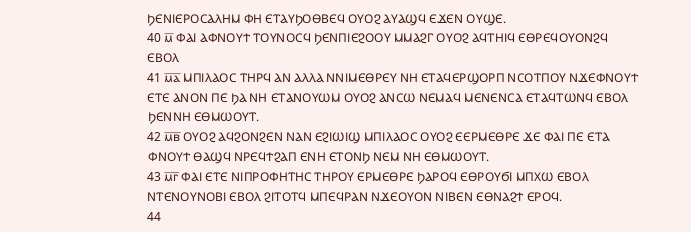ϦⲈⲚⲒⲈⲢⲞⲤⲀⲖⲎⲘ ⲪⲎ ⲈⲦⲀⲨϦⲞⲐⲂⲈϤ ⲞⲨⲞϨ ⲀⲨⲀϢϤ ⲈϪⲈⲚ ⲞⲨϢⲈ.
40 ⲙ̅ ⲪⲀⲒ ⲀⲪⲚⲞⲨϮ ⲦⲞⲨⲚⲞⲤϤ ϦⲈⲚⲠⲒⲈϨⲞⲞⲨ ⲘⲘⲀϨⲄ ⲞⲨⲞϨ ⲀϤⲦⲎⲒϤ ⲈⲐⲢⲈϤⲞⲨⲞⲚϨϤ ⲈⲂⲞⲖ
41 ⲙ̅ⲁ̅ ⲘⲠⲒⲖⲀⲞⲤ ⲦⲎⲢϤ ⲀⲚ ⲀⲖⲖⲀ ⲚⲚⲒⲘⲈⲐⲢⲈⲨ ⲚⲎ ⲈⲦⲀϤⲈⲢϢⲞⲢⲠ ⲚⲤⲞⲦⲠⲞⲨ ⲚϪⲈⲪⲚⲞⲨϮ ⲈⲦⲈ ⲀⲚⲞⲚ ⲠⲈ ϦⲀ ⲚⲎ ⲈⲦⲀⲚⲞⲨⲰⲘ ⲞⲨⲞϨ ⲀⲚⲤⲰ ⲚⲈⲘⲀϤ ⲘⲈⲚⲈⲚⲤⲀ ⲈⲦⲀϤⲦⲰⲚϤ ⲈⲂⲞⲖ ϦⲈⲚⲚⲎ ⲈⲐⲘⲰⲞⲨⲦ.
42 ⲙ̅ⲃ̅ ⲞⲨⲞϨ ⲀϤϨⲞⲚϨⲈⲚ ⲚⲀⲚ ⲈϨⲒⲰⲒϢ ⲘⲠⲒⲖⲀⲞⲤ ⲞⲨⲞϨ ⲈⲈⲢⲘⲈⲐⲢⲈ ϪⲈ ⲪⲀⲒ ⲠⲈ ⲈⲦⲀ ⲪⲚⲞⲨϮ ⲐⲀϢϤ ⲚⲢⲈϤϮϨⲀⲠ ⲈⲚⲎ ⲈⲦⲞⲚϦ ⲚⲈⲘ ⲚⲎ ⲈⲐⲘⲰⲞⲨⲦ.
43 ⲙ̅ⲅ̅ ⲪⲀⲒ ⲈⲦⲈ ⲚⲒⲠⲢⲞⲪⲎⲦⲎⲤ ⲦⲎⲢⲞⲨ ⲈⲢⲘⲈⲐⲢⲈ ϦⲀⲢⲞϤ ⲈⲐⲢⲞⲨϬⲒ ⲘⲠⲬⲰ ⲈⲂⲞⲖ ⲚⲦⲈⲚⲞⲨⲚⲞⲂⲒ ⲈⲂⲞⲖ ϨⲒⲦⲞⲦϤ ⲘⲠⲈϤⲢⲀⲚ ⲚϪⲈⲞⲨⲞⲚ ⲚⲒⲂⲈⲚ ⲈⲐⲚⲀϨϮ ⲈⲢⲞϤ.
44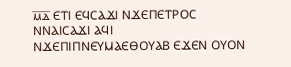ⲙ̅ⲇ̅ ⲈⲦⲒ ⲈϤⲤⲀϪⲒ ⲚϪⲈⲠⲈⲦⲢⲞⲤ ⲚⲚⲀⲒⲤⲀϪⲒ ⲀϤⲒ ⲚϪⲈⲠⲒⲠⲚⲈⲨⲘⲀⲈⲐⲞⲨⲀⲂ ⲈϪⲈⲚ ⲞⲨⲞⲚ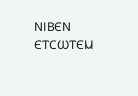ⲚⲒⲂⲈⲚ ⲈⲦⲤⲰⲦⲈⲘ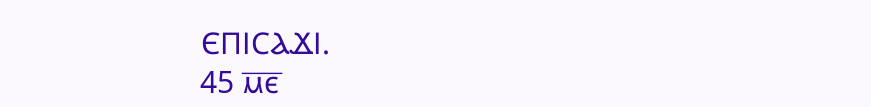ⲈⲠⲒⲤⲀϪⲒ.
45 ⲙ̅ⲉ̅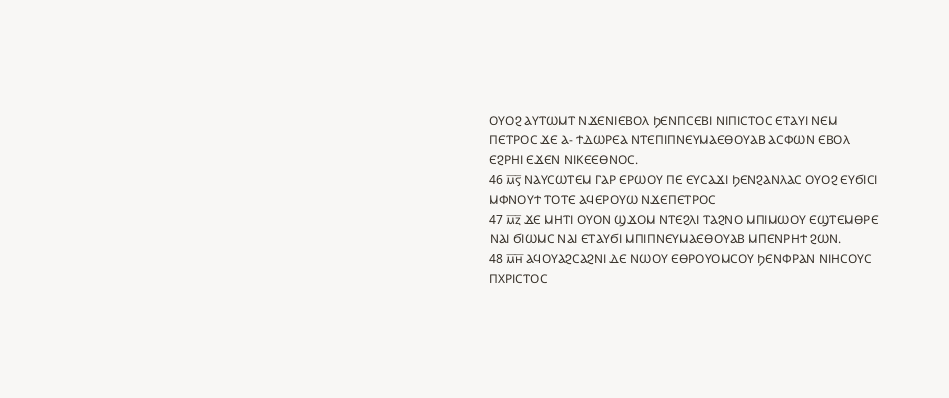ⲞⲨⲞϨ ⲀⲨⲦⲰⲘⲦ ⲚϪⲈⲚⲒⲈⲂⲞⲖ ϦⲈⲚⲠⲤⲈⲂⲒ ⲚⲒⲠⲒⲤⲦⲞⲤ ⲈⲦⲀⲨⲒ ⲚⲈⲘ ⲠⲈⲦⲢⲞⲤ ϪⲈ Ⲁ- ϮⲆⲰⲢⲈⲀ ⲚⲦⲈⲠⲒⲠⲚⲈⲨⲘⲀⲈⲐⲞⲨⲀⲂ ⲀⲤⲪⲰⲚ ⲈⲂⲞⲖ ⲈϨⲢⲎⲒ ⲈϪⲈⲚ ⲚⲒⲔⲈⲈⲐⲚⲞⲤ.
46 ⲙ̅ⲋ̅ ⲚⲀⲨⲤⲰⲦⲈⲘ ⲄⲀⲢ ⲈⲢⲰⲞⲨ ⲠⲈ ⲈⲨⲤⲀϪⲒ ϦⲈⲚϨⲀⲚⲖⲀⲤ ⲞⲨⲞϨ ⲈⲨϬⲒⲤⲒ ⲘⲪⲚⲞⲨϮ ⲦⲞⲦⲈ ⲀϤⲈⲢⲞⲨⲰ ⲚϪⲈⲠⲈⲦⲢⲞⲤ
47 ⲙ̅ⲍ̅ ϪⲈ ⲘⲎⲦⲒ ⲞⲨⲞⲚ ϢϪⲞⲘ ⲚⲦⲈϨⲖⲒ ⲦⲀϨⲚⲞ ⲘⲠⲒⲘⲰⲞⲨ ⲈϢⲦⲈⲘⲐⲢⲈ ⲚⲀⲒ ϬⲒⲰⲘⲤ ⲚⲀⲒ ⲈⲦⲀⲨϬⲒ ⲘⲠⲒⲠⲚⲈⲨⲘⲀⲈⲐⲞⲨⲀⲂ ⲘⲠⲈⲚⲢⲎϮ ϨⲰⲚ.
48 ⲙ̅ⲏ̅ ⲀϤⲞⲨⲀϨⲤⲀϨⲚⲒ ⲆⲈ ⲚⲰⲞⲨ ⲈⲐⲢⲞⲨⲞⲘⲤⲞⲨ ϦⲈⲚⲪⲢⲀⲚ ⲚⲒⲎⲤⲞⲨⲤ ⲠⲬⲢⲒⲤⲦⲞⲤ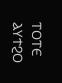ⲦⲞⲦⲈ ⲀⲨϮϨⲞ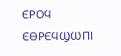ⲈⲢⲞϤ ⲈⲐⲢⲈϤϢⲰⲠⲒ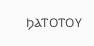ϦⲀⲦⲞⲦⲞⲨ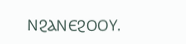ⲚϨⲀⲚⲈϨⲞⲞⲨ.